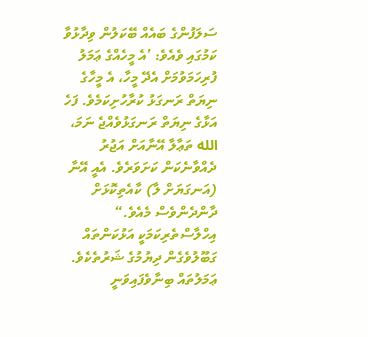ސަލަފުންގެ ބައެއް ބޭކަލުން ވިދާޅުވާ ކަމުގައި ވެއެވެ: ’އެ މީހެއްގެ ޢަމަލު ފުރިހަމަވުމަށް އެދޭ މީހާ، އެ މީހާގެ ނިޔަތް ރަނގަޅު ކުރާހުށިކަމެވެ. ފަހެ އަޅާގެ ނިޔަތް ރަނގަޅުވެއްޖެ ނަމަ، الله ތަޢާލާ އޭނާއަށް އަޖުރު ދެއްވާނެކަން ކަށަވަރެވެ. އެއީ އޭނާ (އަނގަޔަށް ލާ) ކާއެތިކޮޅަށް ދާންދެންވެސް މެއެވެ.“
އިހްލާސްތެރިކަމަކީ އަޅުކަންތައް ގަބޫލުވެގެން ދިޔުމުގެ ޝަރުތެކެވެ. ޢަމަލުތައް ބިނާވެފައިވަނީ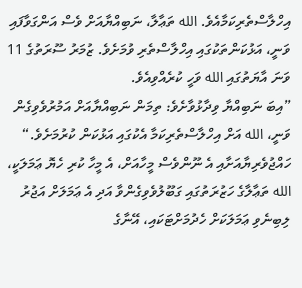އިހްލާސްތެރިކަމާއެވެ. الله ތަޢާލާ، ނަބިއްޔާއަށް ވެސް އަންގަވާފައި ވަނީ، އަޅުކަންތަކުގައި އިހްލާސްތެރި ވުމަށެވެ. ޒުމަރު ސޫރަތުގެ 11 ވަނަ އާޔަތުގައި الله ވަހީ ކުރެއްވިއެވެ.
”އިބަ ނަބިއްޔާ ވިދާޅުވާށެވެ: ތިމަން ނަބިއްޔާއަށް އަމުރުވެވިގެން ވަނީ، الله އަށް އިހްލާސްތެރިކަމާ އެކުގައި އަޅުކަން ކުރުމަށެވެ.“
ހައްޖުވެރިޔާއަށާއި އެ ނޫންވެސް މީހާއަށް، އެ މީހާ ކުރި ހެޔޮ ޢަމަލަކީ، الله ތަޢާލާގެ ހަޒުރަތުގައި ގަބޫލުވެވިގެންވާ އަދި އެ ޢަމަލަށް އަޖުރު ލިބިނެވި ޢަމަލަކަށް ހެދުމަށްޓަކައި، އޭނާގެ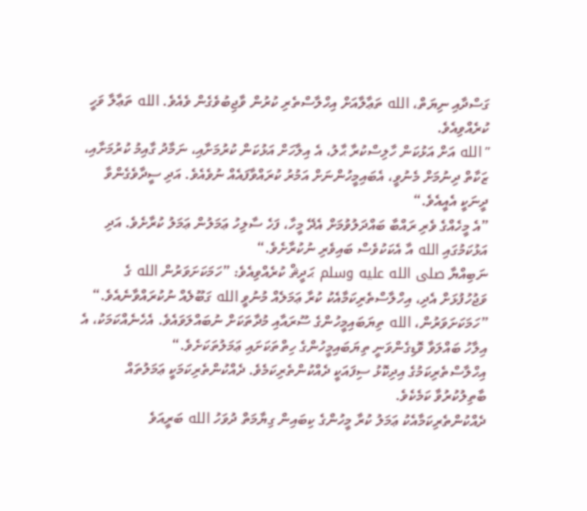ގަސްދާއި ނިޔަތް، الله ތަޢާލާއަށް އިހްލާސްތެރި ކުރުން ވާޖިބުވެގެން ވެއެވެ. الله ތަޢާލާ ވަހީ ކުރެއްވިއެވެ.
”الله އަށް އަޅުކަން ހާލިސްކުރާ ޙާލު، އެ އިލާހަށް އަޅުކަން ކުރުމަށާއި، ނަމާދު ގާއިމު ކުރުމަށާއި، ޒަކާތް ދިނުމަށް މެނުވީ، އެބައިމީހުންނަށް އަމުރު ކުރައްވާފައެއް ނުވެއެވެ. އަދި ސީދާވެގެންވާ ދީނަކީ އެއީއެވެ.“
”އެ މީހެއްގެ ވެރި ރައްބާ ބައްދަލުވުމަށް އެދޭ މީހާ، ފަހެ ސާލިހު ޢަމަލުން ޢަމަލު ކުރާށެވެ. އަދި އަޅުކަމުގައި الله އާ އެކަކުވެސް ބައިވެރި ނުކުރާށެވެ.“
ނަބިއްޔާ صلى الله عليه وسلم ޙަދީޘް ކުރެއްވިއެވެ: ”ހަމަކަށަވަރުން الله ގެ ވަޖުހުފުޅަށް އެދި، އިހްލާސްތެރިކަމާއެކު ކުރާ ޢަމަލެއް މުނުވީ الله ގަބޫލެއް ނުކުރައްވާނެއެވެ.“
”ހަމަކަށަވަރުން، الله ތިޔަބައިމީހުންގެ ސޫރައާއި މުދާތަކަށް ނުބައްލަވައެވެ. އެހެނެއްކަމަކު، އެ އިލާހު ބައްލަވާ ވޮޑިގެންވަނީ ތިޔަބައިމީހުންގެ ހިތްތަކަށައި ޢަމަލުތަކަށެވެ.“
އިހްލާސްތެރިކަމުގެ އިދިކޮޅު ސިފައަކީ ދެއްކުންތެރިކަމެވެ. ދެއްކުންތެރިކަމަކީ ޢަމަލުތައް ބާތިލުކުރުވާ ކަމެކެވެ.
ދެއްކުންތެރިކަމާއެކު ޢަމަލު ކުރާ މީހުންގެ ކިބައިން ގިޔާމަތް ދުވަހު الله ބަރީއަވެ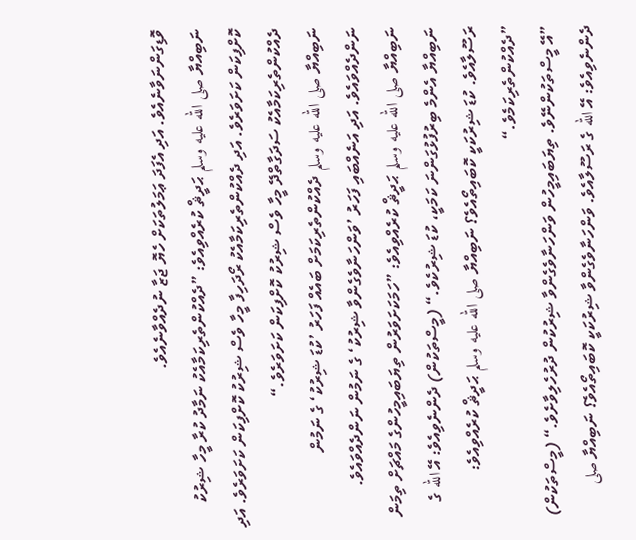ވޮޑިގަންނަވާނެއެވެ. އަދި އެފަދަ ޢަމަލުތަކަށް ހެޔޮ ޖަޒާ ނުދެއްވާނެއެވެ.
ނަބިއްޔާ صلى الله عليه وسلم ޙަދީޘް ކުރެއްވިއެވެ: ”ދެއްކުންތެރިކަމާއެކު ނަމާދު ކުރާ މީހާ ޝިރުކު ކޮށްފިކަން ކަށަވަރެވެ. އަދި ދެއްކުންތެރިކަމާއެކު ރޯދަހިފާ މީހާ ވެސް ޝިރުކު ކޮށްފިކަން ކަށަވަރެވެ. އަދި ދެއްކުންތެރިކަމާއެކު ސަދަގާތްދޭ މީހާ ވެސް ޝިރުކު ކޮށްފިކަން ކަށަވަރެވެ.“
ނަބިއްޔާ صلى الله عليه وسلم ދެއްކުންތެރިކަމަށް ބައެއް ފަހަރު ’ކުޑަ ޝިރުކު‘ ގެ ނަމުން ނަންދެއްވައެވެ. އަދި އަނެއްބައި ފަހަރު ’ވަންހަނާވެގެންވާ ޝިރުކު‘ ގެ ނަމުން ނަންދެއްވައެވެ.
ނަބިއްޔާ صلى الله عليه وسلم ޙަދީޘް ކުރެއްވިއެވެ: ”ހަމަކަށަވަރުން ތިޔަބައިމީހުންގެ މައްޗަށް ތިމަން ނަބިއްޔާ އެންމެ ބިރުފުޅުގަންނަ ކަމަކީ، ކުޑަ ޝިރުކެވެ.“ (މީސްތަކުން) ދެންނެވިއެވެ: އޭ الله ގެ ރަސޫލާއެވެ. ކުޑަ ޝިރުކަކީ ކޮބައިތޯއެވެ؟ ނަބިއްޔާ صلى الله عليه وسلم ޙަދީޘް ކުރެއްވިއެވެ: ”ދެއްކުންތެރިކަމެވެ.“
”އޭ މީސްތަކުންނޭވެ. ތިޔަބައިމީހުން ވަންހަނާވެގެންވާ ޝިރުކުން ދުރުހެލިވާށެވެ.“ (މީސްތަކުން) ދެންނެވިއެވެ: އޭ الله ގެ ރަސޫލާއެވެ. ވަންހަނާވެގެންވާ ޝިރުކަކީ ކޮބައިތޯއެވެ؟ ނަބިއްޔާ صلى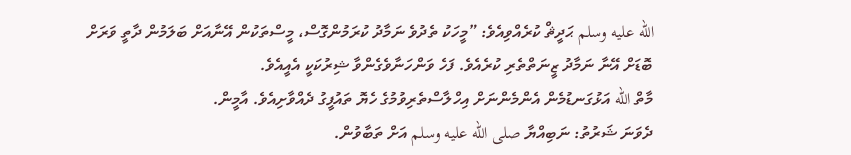الله عليه وسلم ޙަދީޘް ކުރެއްވިއެވެ: ”މީހަކު ތެދުވެ ނަމާދު ކުރަމުންގޮސް، މީސްތަކުން އޭނާއަށް ބަލަމުން ދާތީ ވަރަށް ބޮޑަށް އޭނާ ނަމާދު ޒީނަތްތެރި ކުރެއެވެ. ފަހެ ވަންހަނާވެގެންވާ ޝިރުކަކީ އެއީއެވެ.
މާތް الله އަޅުގަނޑުމެން އެންމެންނަށް އިހްލާސްތެރިވުމުގެ ހެޔޮ ތައުފީގު ދެއްވާށިއެވެ. އާމީން.
ދެވަނަ ޝަރުތު: ނަބިއްޔާ صلى الله عليه وسلم އަށް ތަބާވުން.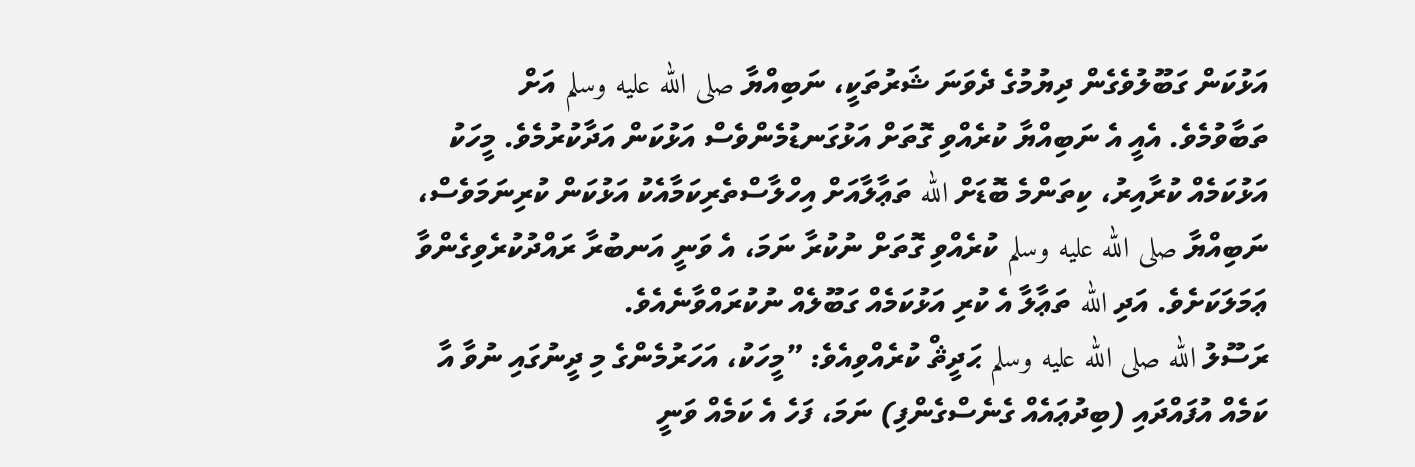އަޅުކަން ގަބޫލުވެގެން ދިޔުމުގެ ދެވަނަ ޝަރުތަކީ، ނަބިއްޔާ صلى الله عليه وسلم އަށް ތަބާވުމެވެ. އެއީ އެ ނަބިއްޔާ ކުރެއްވި ގޮތަށް އަޅުގަނޑުމެންވެސް އަޅުކަން އަދާކުރުމެވެ. މީހަކު އަޅުކަމެއް ކުރާއިރު، ކިތަންމެ ބޮޑަށް الله ތަޢާލާއަށް އިހްލާސްތެރިކަމާއެކު އަޅުކަން ކުރިނަމަވެސް، ނަބިއްޔާ صلى الله عليه وسلم ކުރެއްވި ގޮތަށް ނުކުރާ ނަމަ، އެ ވަނީ އަނބުރާ ރައްދުކުރެވިގެންވާ ޢަމަލަކަށެވެ. އަދި الله ތަޢާލާ އެ ކުރި އަޅުކަމެއް ގަބޫލެއް ނުކުރައްވާނެއެވެ.
ރަސޫލު الله صلى الله عليه وسلم ޙަދީޘް ކުރެއްވިއެވެ: ”މީހަކު، އަހަރުމެންގެ މި ދީނުގައި ނުވާ އާ ކަމެއް އުފައްދައި (ބިދުޢައެއް ގެނެސްގެންފި) ނަމަ، ފަހެ އެ ކަމެއް ވަނީ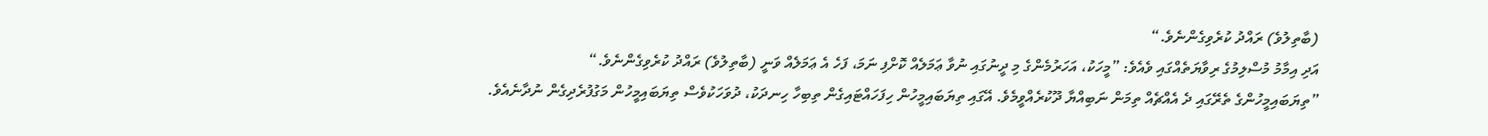(ބާތިލުވެ) ރައްދު ކުރެވިގެންނެވެ.“
އަދި އިމާމު މުސްލިމުގެ ރިވާޔަތެއްގައި ވެއެވެ: ”މީހަކު، އަހަރުމެންގެ މި ދީނުގައި ނުވާ ޢަމަލެއް ކޮށްފި ނަމަ، ފަހެ އެ ޢަމަލެއް ވަނީ (ބާތިލުވެ) ރައްދު ކުރެވިގެންނެވެ.“
”ތިޔަބައިމީހުންގެ ތެރޭގައި ދެ އެއްޗެއް ތިމަން ނަބިއްޔާ ދޫކުރެއްވީމެވެ. އޭގައި ތިޔަބައިމީހުން ހިފަހައްޓައިގެން ތިބިހާ ހިނދަކު، ދުވަހަކުވެސް ތިޔަބައިމީހުން މަގުފުރެދިގެން ނުދާނެއެވެ.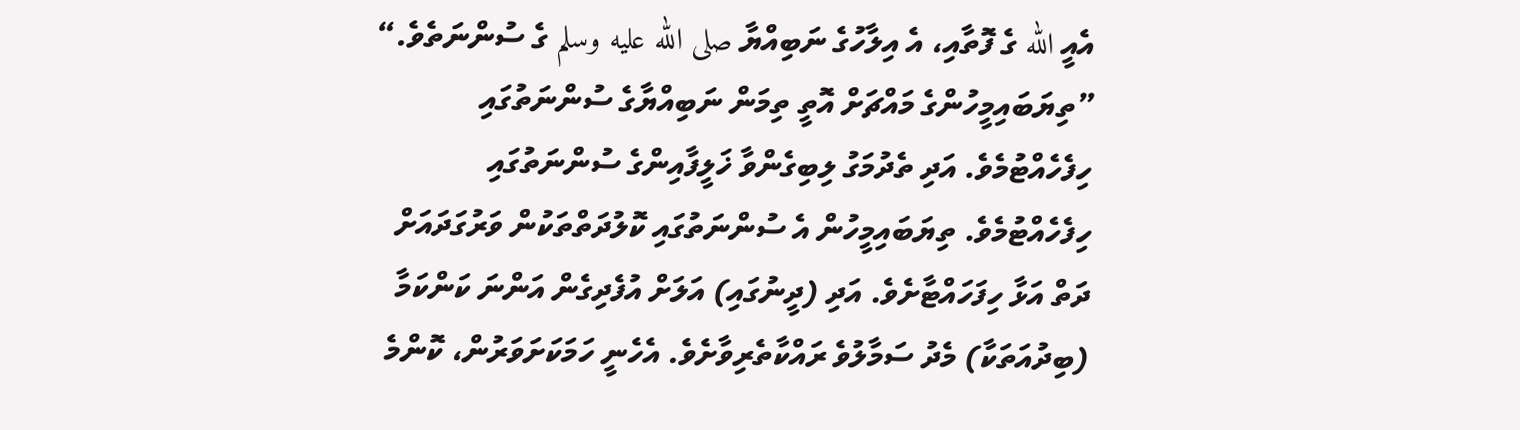އެއީ الله ގެ ފޮތާއި، އެ އިލާހުގެ ނަބިއްޔާ صلى الله عليه وسلم ގެ ސުންނަތެވެ.“
”ތިޔަބައިމީހުންގެ މައްޗަށް އޮތީ ތިމަން ނަބިއްޔާގެ ސުންނަތުގައި ހިފެހެއްޓުމެވެ. އަދި ތެދުމަގު ލިބިގެންވާ ޚަލީފާއިންގެ ސުންނަތުގައި ހިފެހެއްޓުމެވެ. ތިޔަބައިމީހުން އެ ސުންނަތުގައި ކޮލުދަތްތަކުން ވަރުގަދައަށް ދަތް އަޅާ ހިފަހައްޓާށެވެ. އަދި (ދީނުގައި) އަލަށް އުފެދިގެން އަންނަ ކަންކަމާ (ބިދުއަތަކާ) މެދު ސަމާލުވެ ރައްކާތެރިވާށެވެ. އެހެނީ ހަމަކަށަވަރުން، ކޮންމެ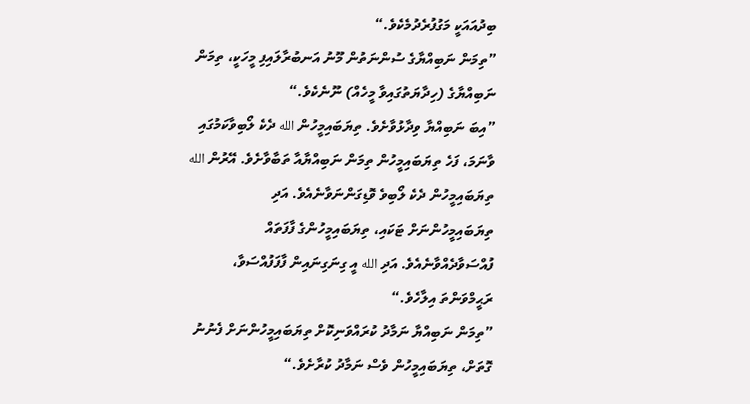ބިދުއައަކީ މަގުފުރެދުމެކެވެ.“
”ތިމަން ނަބިއްޔާގެ ސުންނަތުން މޫނު އަނބުރާލައިފި މީހަކީ، ތިމަން ނަބިއްޔާގެ (ހިދާޔަތުގައިވާ މީހެއް) ނޫނެކެވެ.“
”އިބަ ނަބިއްޔާ ވިދާޅުވާށެވެ. ތިޔަބައިމީހުން الله ދެކެ ލޯބިވާކަމުގައި ވާނަމަ، ފަހެ ތިޔަބައިމީހުން ތިމަން ނަބިއްޔާއާ ތަބާވާށެވެ. އޭރުން الله ތިޔަބައިމީހުން ދެކެ ލޯބިވެ ވޮޑިގަންނަވާނެއެވެ. އަދި ތިޔަބައިމީހުންނަށް ޓަކައި، ތިޔަބައިމީހުންގެ ފާފަތައް ފުއްސަވާދެއްވާނެއެވެ. އަދި الله އީ ގިނަގިނައިން ފާފަފުއްސަވާ، ރަޙީމްވަންތަ އިލާހެވެ.“
”ތިމަން ނަބިއްޔާ ނަމާދު ކުރައްވަނިކޮށް ތިޔަބައިމީހުންނަށް ފެނުނު ގޮތަށް، ތިޔަބައިމީހުން ވެސް ނަމާދު ކުރާށެވެ.“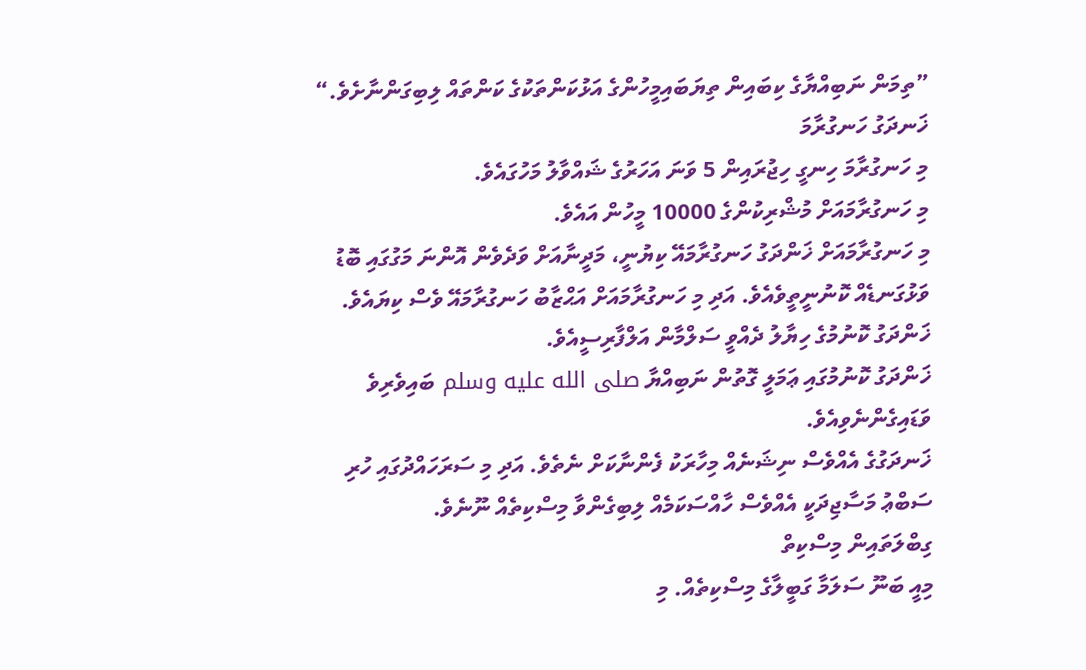”ތިމަން ނަބިއްޔާގެ ކިބައިން ތިޔަބައިމީހުންގެ އަޅުކަންތަކުގެ ކަންތައް ލިބިގަންނާށެވެ.“
ޚަނދަގު ހަނގުރާމަ
މި ހަނގުރާމަ ހިނގީ ހިޖުރައިން 5 ވަނަ އަހަރުގެ ޝައްވާލު މަހުގައެވެ.
މި ހަނގުރާމައަށް މުޝްރިކުންގެ 10000 މީހުން އައެވެ.
މި ހަނގުރާމައަށް ޚަންދަގު ހަނގުރާމައޭ ކިޔުނީ، މަދީނާއަށް ވަދެވެން އޮންނަ މަގުގައި ބޮޑު ވަޅުގަނޑެއް ކޮނުނީތީވެއެވެ. އަދި މި ހަނގުރާމައަށް އަޙްޒާބު ހަނގުރާމައޭ ވެސް ކިޔައެވެ.
ޚަންދަގު ކޮނުމުގެ ހިޔާލު ދެއްވީ ސަލްމާން އަލްފާރިސީއެވެ.
ޚަންދަގު ކޮނުމުގައި ޢަމަލީ ގޮތުން ނަބިއްޔާ صلى الله عليه وسلم ބައިވެރިވެ ވަޑައިގެންނެވިއެވެ.
ޚަނދަގުގެ އެއްވެސް ނިޝަނެއް މިހާރަކު ފެންނާކަށް ނެތެވެ. އަދި މި ސަރަހައްދުގައި ހުރި ސަބްޢު މަސާޖިދަކީ އެއްވެސް ހާއްސަކަމެއް ލިބިގެންވާ މިސްކިތެއް ނޫނެވެ.
ގިބްލަތައިން މިސްކިތް
މިއީ ބަނޫ ސަލަމާ ގަބީލާގެ މިސްކިތެއް. މި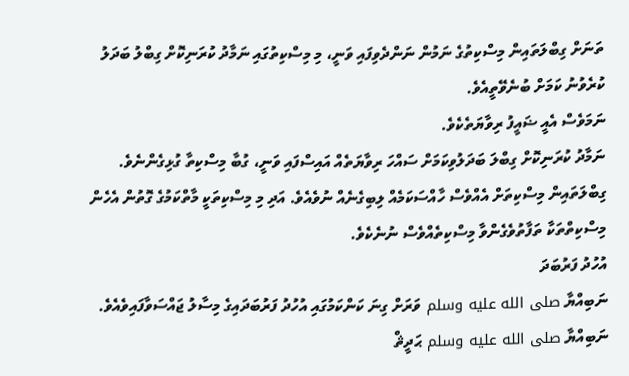ތަނަށް ގިބްލަތައިން މިސްކިތުގެ ނަމުން ނަންދެވިފައި ވަނީ، މި މިސްކިތުގައި ނަމާދު ކުރަނިކޮށް ގިބްލު ބަދަލު ކުރެވުނު ކަމަށް ބުނެވޭތީއެވެ.
ނަމަވެސް އެއީ ޟައީފު ރިވާޔަތެކެވެ.
ނަމާދު ކުރަނިކޮށް ގިބްލަ ބަދަލުވިކަމަށް ސައްހަ ރިވާޔަތެއް އައިސްފައި ވަނީ، ގުބާ މިސްކިތާ ގުޅިގެންނެވެ.
ގިބްލަތައިން މިސްކިތަށް އެއްވެސް ހާއްސަކަމެއް ލިބިގެނެއް ނުވެއެވެ. އަދި މި މިސްކިތަކީ މާތްކަމުގެ ގޮތުން އެހެން މިސްކިތްތަކާ ތަފާތުވެގެންވާ މިސްކިތެއްވެސް ނުނެކެވެ.
އުހުދު ފަރުބަދަ
ނަބިއްޔާ صلى الله عليه وسلم ވަރަށް ގިނަ ކަންކަމުގައި އުހުދު ފަރުބަދައިގެ މިސާލު ޖައްސަވާފައިވެއެވެ.
ނަބިއްޔާ صلى الله عليه وسلم ޙަދީޘް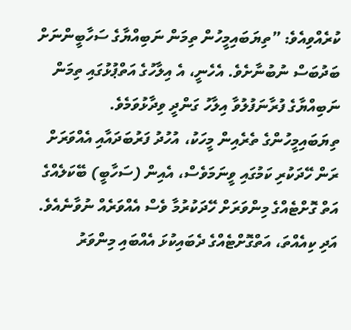ކުރެއްވިއެވެ: ”ތިޔަބައިމީހުން ތިމަން ނަބިއްޔާގެ ސަހާބީންނަށް ބަދުބަސް ނުބުނާށެވެ. އެހެނީ، އެ އިލާހުގެ އަތްޕުޅުގައި ތިމަން ނަބިއްޔާގެ ފުރާނަފުލުވާ އިލާހު ގަންދީ ވިދާޅުވަމެވެ. ތިޔަބައިމީހުންގެ ތެރެއިން މީހަކު، އުހުދު ފަރުބަދައާއި އެއްވަރަށް ރަން ހޭދަކުރި ކަމުގައި ވީނަމަވެސް، އެއިން (ސަހާބީ) ބޭކަލެއްގެ އަތް ގޮށްޓެއްގެ މިންވަރަށް ހޭދަކުރުމާ ވެސް އެއްވަރެއް ނުވާނެއެވެ. އަދި ކިއެއްތަ، އަތްގޮށްޓެއްގެ ދެބައިކުޅަ އެއްބައި މިންވަރު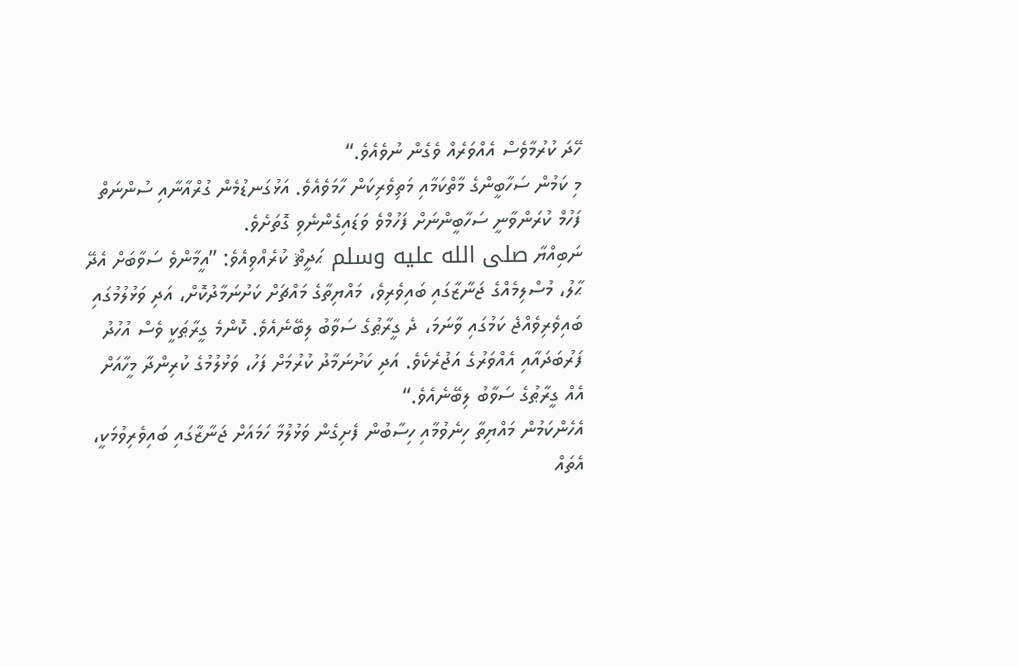ހޭދަ ކުރުމާވެސް އެއްވަރެއް ވެގެން ނުވެއެވެ.“
މި ކަމުން ސަހާބީންގެ މާތްކަމާއި މަތިވެރިކަން ހާމަވެއެވެ. އަޅުގަނޑުމެން ގުރްއާނާއި ސުންނަތް ފަހުމް ކުރަންވާނީ ސަހާބީންނަށް ފަހުމްވެ ވަޑައިގެންނެވި ގޮތަށެވެ.
ނަބިއްޔާ صلى الله عليه وسلم ޙަދީޘް ކުރެއްވިއެވެ: ”އީމާންވެ ސަވާބަށް އެދޭ ޙާލު، މުސްލިމެއްގެ ޖަނާޒާގައި ބައިވެރިވެ، މައްޔިތާގެ މައްޗަށް ކަށުނަމާދުކޮށް، އަދި ވަޅުލުމުގައި ބައިވެރިވެއްޖެ ކަމުގައި ވާނަމަ، ދެ ގީރާޠުގެ ސަވާބު ލިބޭނެއެވެ. ކޮންމެ ގީރާޠަކީ ވެސް އުހުދު ފަރުބަދައާއި އެއްވަރުގެ އަޖުރެކެވެ. އަދި ކަށުނަމާދު ކުރުމަށް ފަހު، ވަޅުލުމުގެ ކުރިންދާ މީހާއަށް އެއް ގީރާޠުގެ ސަވާބު ލިބޭނެއެވެ.“
އެހެންކަމުން މައްޔިތާ ހިނެވުމާއި ހިސާބުން ފެށިގެން ވަޅުލުމާ ހަމައަށް ޖަނާޒާގައި ބައިވެރިވުމަކީ، އެތައް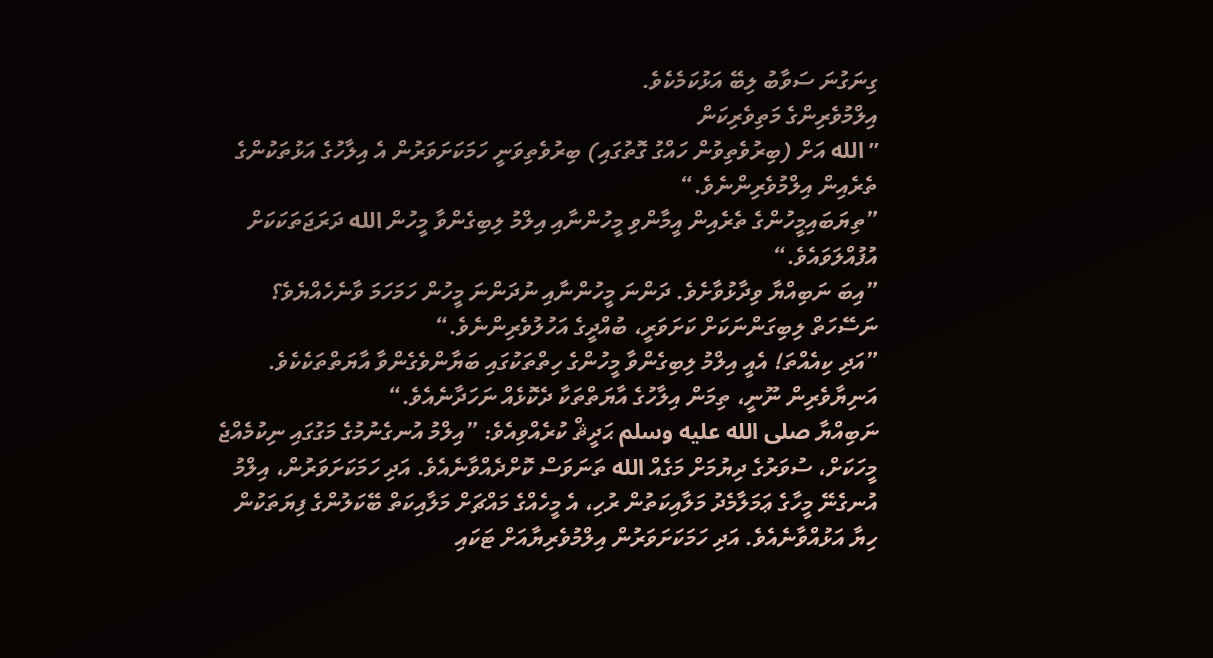ގިނަގުނަ ސަވާބު ލިބޭ އަޅުކަމެކެވެ.
އިލްމުވެރިންގެ މަތިވެރިކަން
”الله އަށް (ބިރުވެތިވުން ހައްގު ގޮތުގައި) ބިރުވެތިވަނީ ހަމަކަށަވަރުން އެ އިލާހުގެ އަޅުތަކުންގެ ތެރެއިން އިލްމުވެރިންނެވެ.“
”ތިޔަބައިމީހުންގެ ތެރެއިން އީމާންވި މީހުންނާއި އިލްމު ލިބިގެންވާ މީހުން الله ދަރަޖަތަކަކަށް އުފުއްލަވައެވެ.“
”އިބަ ނަބިއްޔާ ވިދާޅުވާށެވެ. ދަންނަ މީހުންނާއި ނުދަންނަ މީހުން ހަމަހަމަ ވާނެހެއްޔެވެ؟ ނަސޭހަތް ލިބިގަންނަކަށް ކަށަވަރީ، ބުއްދީގެ އަހުލުވެރިންނެވެ.“
”އަދި ކިއެއްތަ! އެއީ އިލްމު ލިބިގެންވާ މީހުންގެ ހިތްތަކުގައި ބަޔާންވެގެންވާ އާޔަތްތަކެކެވެ. އަނިޔާވެރިން ނޫނީ، ތިމަން އިލާހުގެ އާޔަތްތަކާ ދެކޮޅެއް ނަހަދާނެއެވެ.“
ނަބިއްޔާ صلى الله عليه وسلم ޙަދީޘް ކުރެއްވިއެވެ: ”އިލްމު އުނގެނުމުގެ މަގުގައި ނިކުމެއްޖެ މީހަކަށް، ސުވަރުގެ ދިޔުމަށް މަގެއް الله ތަނަވަސް ކޮށްދެއްވާނެއެވެ. އަދި ހަމަކަށަވަރުން، އިލްމު އުނގެނޭ މީހާގެ ޢަމަލާމެދު މަލާއިކަތުން ރުހި، އެ މީހެއްގެ މައްޗަށް މަލާއިކަތް ބޭކަލުންގެ ފިޔަތަކުން ހިޔާ އަޅުއްވާނެއެވެ. އަދި ހަމަކަށަވަރުން އިލްމުވެރިޔާއަށް ޓަކައި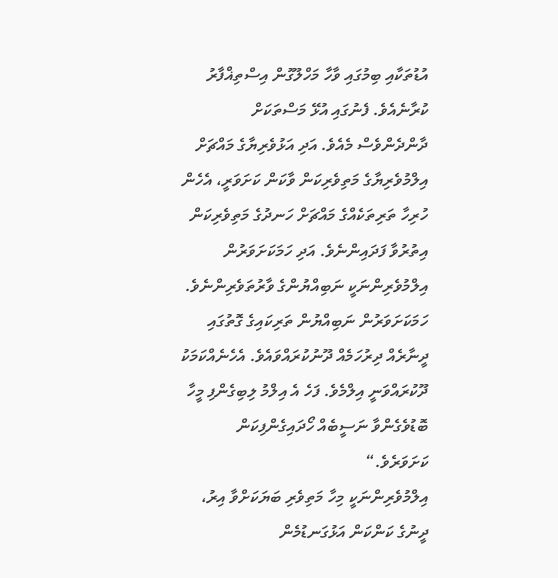އުޑުތަކާއި ބިމުގައި ވާހާ މަހްލޫގުން އިސްތިޣްފާރު ކުރާނެއެވެ. ފެނުގައި އުޅޭ މަސްތަކަށް ދާންދެންވެސް މެއެވެ. އަދި އަޅުވެރިޔާގެ މައްޗަށް އިލްމުވެރިޔާގެ މަތިވެރިކަން ވާކަން ކަށަވަރީ، އެހެން ހުރިހާ ތަރިތަކެއްގެ މައްޗަށް ހަނދުގެ މަތިވެރިކަން އިތުރުވާ ފަދައިންނެވެ. އަދި ހަމަކަށަވަރުން އިލްމުވެރިންނަކީ ނަބިއްޔުންގެ ވާރުތަވެރިންނެވެ. ހަމަކަށަވަރުން ނަބިއްޔުން ތަރިކައިގެ ގޮތުގައި ދީނާރެއް ދިރުހަމެއް ދޫނުކުރައްވައެވެ. އެހެނެއްކަމަކު ދޫކުރައްވަނީ އިލްމެވެ. ފަހެ އެ އިލްމު ލިބިގެންފި މީހާ ބޮޑުވެގެންވާ ނަސީބެއް ހޯދައިގެންފިކަން ކަށަވަރެވެ.“
އިލްމުވެރިންނަކީ މިހާ މަތިވެރި ބަޔަކަށްވާ އިރު، ދީނުގެ ކަންކަން އަޅުގަނޑުމެން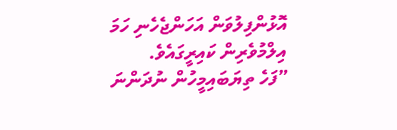އޮޅުންފިލުވަން އަހަންޖެހެނި ހަމަ އިލްމުވެރިން ކައިރީގައެވެ.
”ފަހެ ތިޔަބައިމީހުން ނުދަންނަ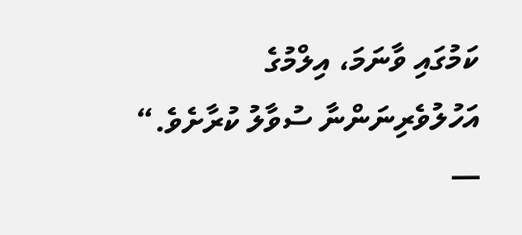ކަމުގައި ވާނަމަ، އިލްމުގެ އަހުލުވެރިނަންނާ ސުވާލު ކުރާށެވެ.“
—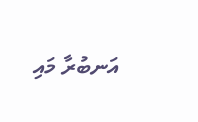އަނބުރާ މައި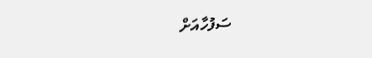ސަފުހާއަށް